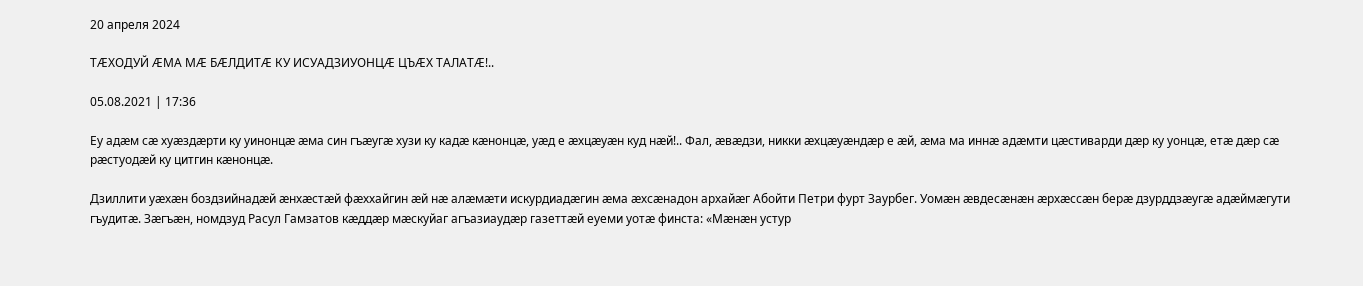20 апреля 2024

ТӔХОДУЙ ӔМА МӔ БӔЛДИТӔ КУ ИСУАДЗИУОНЦӔ ЦЪӔХ ТАЛАТӔ!..

05.08.2021 | 17:36

Еу адӕм сӕ хуӕздӕрти ку уинонцӕ ӕма син гъӕугӕ хузи ку кадӕ кӕнонцӕ, уӕд е ӕхцӕуӕн куд нӕй!.. Фал, ӕвӕдзи, никки ӕхцӕуӕндӕр е ӕй, ӕма ма иннӕ адӕмти цӕстиварди дӕр ку уонцӕ, етӕ дӕр сӕ рӕстуодӕй ку цитгин кӕнонцӕ.

Дзиллити уӕхӕн боздзийнадӕй ӕнхӕстӕй фӕххайгин ӕй нӕ алӕмӕти искурдиадӕгин ӕма ӕхсӕнадон архайӕг Абойти Петри фурт Заурбег. Уомӕн ӕвдесӕнӕн ӕрхӕссӕн берӕ дзурддзӕугӕ адӕймӕгути гъудитӕ. Зӕгъӕн, номдзуд Расул Гамзатов кӕддӕр мӕскуйаг агъазиаудӕр газеттӕй еуеми уотӕ финста: «Мӕнӕн устур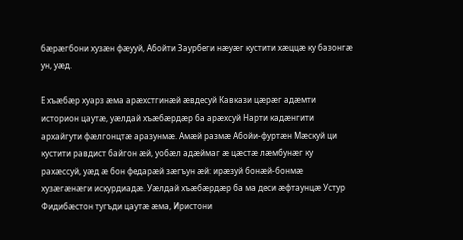бӕрӕгбони хузӕн фӕууй, Абойти Заурбеги нӕуӕг кустити хӕццӕ ку базонгӕ ун, уӕд.

Е хъӕбӕр хуарз ӕма арӕхстгинӕй ӕвдесуй Кавкази цӕрӕг адӕмти историон цаутӕ, уӕлдай хъӕбӕрдӕр ба арӕхсуй Нарти кадӕнгити архайгути фӕлгонцтӕ аразунмӕ. Амӕй размӕ Абойи-фуртӕн Мӕскуй ци кустити равдист байгон ӕй, уобӕл адӕймаг ӕ цӕстӕ лӕмбунӕг ку рахӕссуй, уӕд ӕ бон федарӕй зӕгъун ӕй: ирӕзуй бонӕй-бонмӕ хузӕгӕнӕги искурдиадӕ. Уӕлдай хъӕбӕрдӕр ба ма деси ӕфтаунцӕ Устур Фидибӕстон тугъди цаутӕ ӕма, Иристони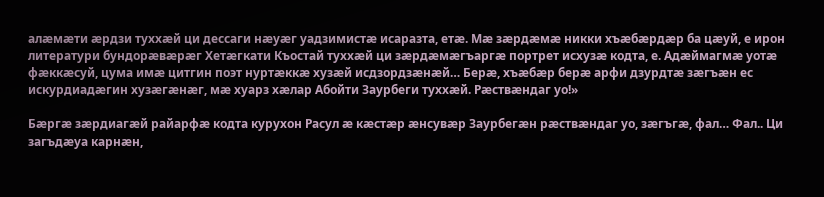алӕмӕти ӕрдзи туххӕй ци дессаги нӕуӕг уадзимистӕ исаразта, етӕ. Мӕ зӕрдӕмӕ никки хъӕбӕрдӕр ба цӕуй, е ирон литератури бундорӕвӕрӕг Хетӕгкати Къостай туххӕй ци зӕрдӕмӕгъаргӕ портрет исхузӕ кодта, е. Адӕймагмӕ уотӕ фӕккӕсуй, цума имӕ цитгин поэт нуртӕккӕ хузӕй исдзордзӕнӕй… Берӕ, хъӕбӕр берӕ арфи дзурдтӕ зӕгъӕн ес искурдиадӕгин хузӕгӕнӕг, мӕ хуарз хӕлар Абойти Заурбеги туххӕй. Рӕствӕндаг уо!»

Бӕргӕ зӕрдиагӕй райарфӕ кодта курухон Расул ӕ кӕстӕр ӕнсувӕр Заурбегӕн рӕствӕндаг уо, зӕгъгӕ, фал… Фал.. Ци загъдӕуа карнӕн,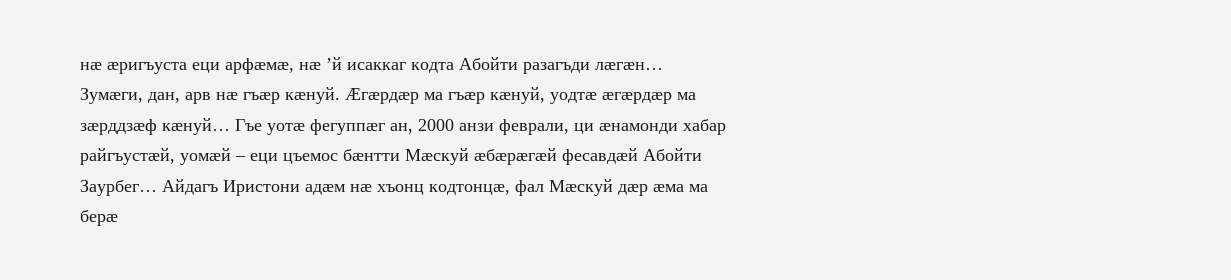нӕ ӕригъуста еци арфӕмӕ, нӕ ’й исаккаг кодта Абойти разагъди лӕгӕн… Зумӕги, дан, арв нӕ гъӕр кӕнуй. Ӕгӕрдӕр ма гъӕр кӕнуй, уодтӕ ӕгӕрдӕр ма зӕрддзӕф кӕнуй… Гъе уотӕ фегуппӕг ан, 2000 анзи феврали, ци ӕнамонди хабар райгъустӕй, уомӕй – еци цъемос бӕнтти Мӕскуй ӕбӕрӕгӕй фесавдӕй Абойти Заурбег… Айдагъ Иристони адӕм нӕ хъонц кодтонцӕ, фал Мӕскуй дӕр ӕма ма берӕ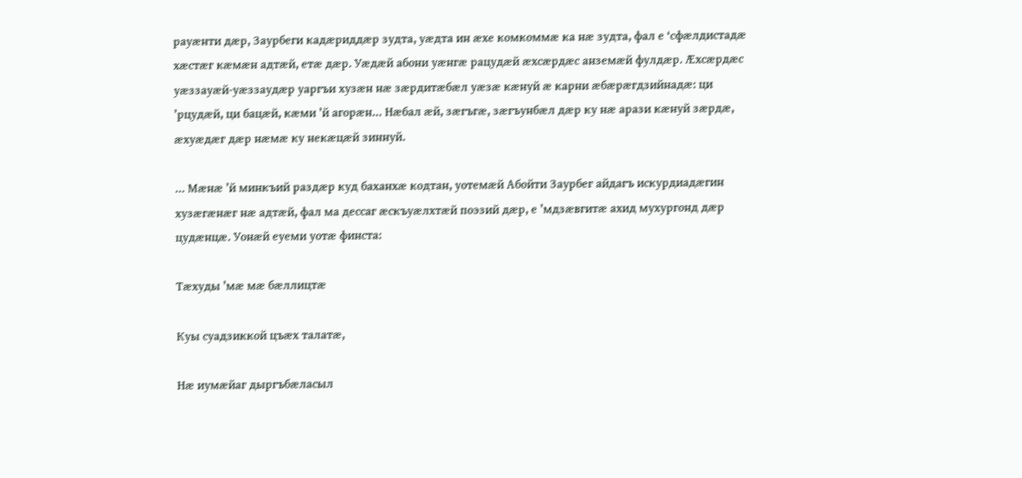рауӕнти дӕр, Заурбеги кадӕриддӕр зудта, уӕдта ин ӕхе комкоммӕ ка нӕ зудта, фал е ‘сфӕлдистадӕ хӕстӕг кӕмӕн адтӕй, етӕ дӕр. Уӕдӕй абони уӕнгӕ рацудӕй ӕхсӕрдӕс анземӕй фулдӕр. Ӕхсӕрдӕс уӕззауӕй-уӕззаудӕр уаргъи хузӕн нӕ зӕрдитӕбӕл уӕзӕ кӕнуй ӕ карни ӕбӕрӕгдзийнадӕ: ци ’рцудӕй, ци бацӕй, кӕми ’й агорӕн… Нӕбал ӕй, зӕгъгӕ, зӕгъунбӕл дӕр ку нӕ арази кӕнуй зӕрдӕ, ӕхуӕдӕг дӕр нӕмӕ ку некӕцӕй зиннуй.

… Мӕнӕ ’й минкъий раздӕр куд баханхӕ кодтан, уотемӕй Абойти Заурбег айдагъ искурдиадӕгин хузӕгӕнӕг нӕ адтӕй, фал ма дессаг ӕскъуӕлхтӕй поэзий дӕр, е ’мдзӕвгитӕ ахид мухургонд дӕр цудӕнцӕ. Уонӕй еуеми уотӕ финста:

Тӕхуды ’мӕ мӕ бӕллицтӕ

Куы суадзиккой цъӕх талатӕ,

Нӕ иумӕйаг дыргъбӕласыл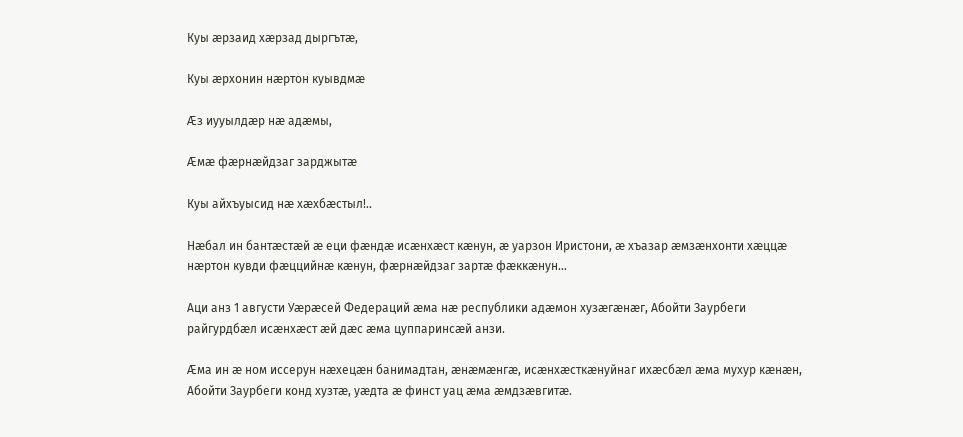Куы ӕрзаид хӕрзад дыргътӕ,

Куы ӕрхонин нӕртон куывдмӕ

Ӕз иууылдӕр нӕ адӕмы,

Ӕмӕ фӕрнӕйдзаг зарджытӕ

Куы айхъуысид нӕ хӕхбӕстыл!..

Нӕбал ин бантӕстӕй ӕ еци фӕндӕ исӕнхӕст кӕнун, ӕ уарзон Иристони, ӕ хъазар ӕмзӕнхонти хӕццӕ нӕртон кувди фӕццийнӕ кӕнун, фӕрнӕйдзаг зартӕ фӕккӕнун…

Аци анз 1 августи Уӕрӕсей Федераций ӕма нӕ республики адӕмон хузӕгӕнӕг, Абойти Заурбеги райгурдбӕл исӕнхӕст ӕй дӕс ӕма цуппаринсӕй анзи.

Ӕма ин ӕ ном иссерун нӕхецӕн банимадтан, ӕнӕмӕнгӕ, исӕнхӕсткӕнуйнаг ихӕсбӕл ӕма мухур кӕнӕн, Абойти Заурбеги конд хузтӕ, уӕдта ӕ финст уац ӕма ӕмдзӕвгитӕ.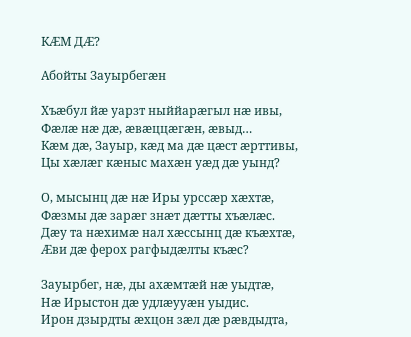КӔМ ДӔ?

Абойты Зауырбегӕн

Хъӕбул йӕ уарзт ныййарӕгыл нӕ ивы,
Фӕлӕ нӕ дӕ, ӕвӕццӕгӕн, ӕвыд…
Кӕм дӕ, Зауыр, кӕд ма дӕ цӕст ӕрттивы,
Цы хӕлӕг кӕныс махӕн уӕд дӕ уынд?

О, мысынц дӕ нӕ Иры урссӕр хӕхтӕ,
Фӕзмы дӕ зарӕг знӕт дӕтты хъӕлӕс.
Дӕу та нӕхимӕ нал хӕссынц дӕ къӕхтӕ,
Ӕви дӕ ферох рагфыдӕлты къӕс?

Зауырбег, нӕ, ды ахӕмтӕй нӕ уыдтӕ,
Нӕ Ирыстон дӕ удлӕууӕн уыдис.
Ирон дзырдты ӕхцон зӕл дӕ рӕвдыдта,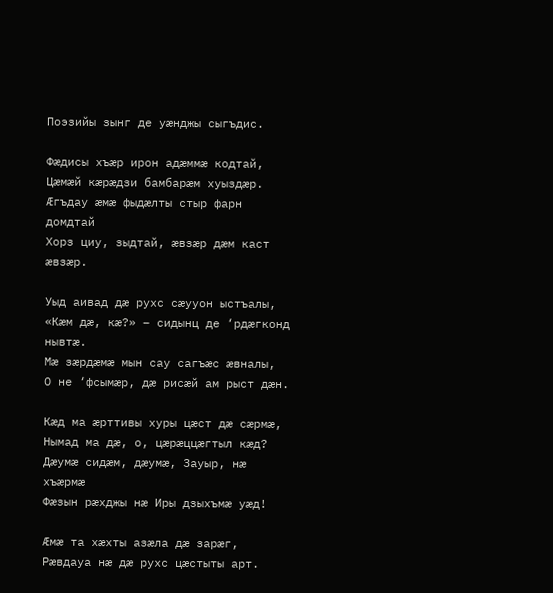Поэзийы зынг де уӕнджы сыгъдис.

Фӕдисы хъӕр ирон адӕммӕ кодтай,
Цӕмӕй кӕрӕдзи бамбарӕм хуыздӕр.
Ӕгъдау ӕмӕ фыдӕлты стыр фарн домдтай
Хорз циу, зыдтай, ӕвзӕр дӕм каст ӕвзӕр.

Уыд аивад дӕ рухс сӕууон ыстъалы,
«Кӕм дӕ, кӕ?» – сидынц де ‘рдӕгконд нывтӕ.
Мӕ зӕрдӕмӕ мын сау сагъӕс ӕвналы,
О не ‘фсымӕр, дӕ рисӕй ам рыст дӕн.

Кӕд ма ӕрттивы хуры цӕст дӕ сӕрмӕ,
Нымад ма дӕ, о, цӕрӕццӕгтыл кӕд?
Дӕумӕ сидӕм, дӕумӕ, Зауыр, нӕ хъӕрмӕ
Фӕзын рӕхджы нӕ Иры дзыхъмӕ уӕд!

Ӕмӕ та хӕхты азӕла дӕ зарӕг,
Рӕвдауа нӕ дӕ рухс цӕстыты арт.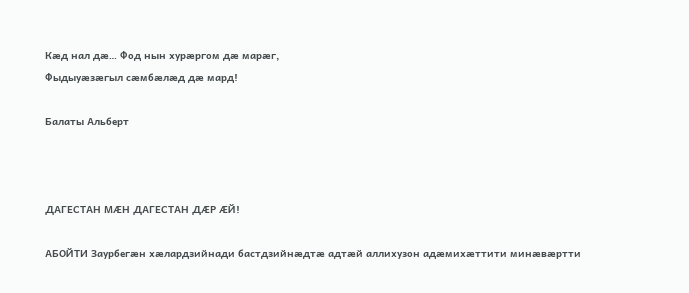Кӕд нал дӕ… Фод нын хурӕргом дӕ марӕг,
Фыдыуӕзӕгыл сӕмбӕлӕд дӕ мард!

Балаты Альберт



ДАГЕСТАН МӔН ДАГЕСТАН ДӔР ӔЙ!

АБОЙТИ Заурбегӕн хӕлардзийнади бастдзийнӕдтӕ адтӕй аллихузон адӕмихӕттити минӕвӕртти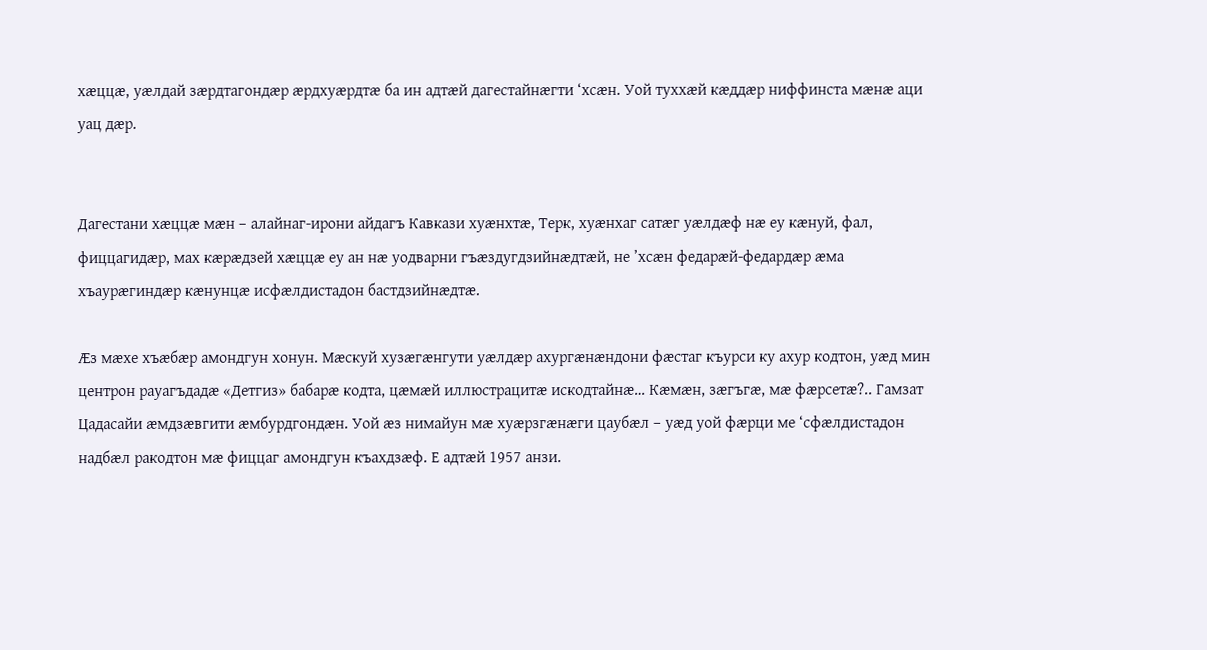хӕццӕ, уӕлдай зӕрдтагондӕр ӕрдхуӕрдтӕ ба ин адтӕй дагестайнӕгти ‘хсӕн. Уой туххӕй кӕддӕр ниффинста мӕнӕ аци уац дӕр.


Дагестани хӕццӕ мӕн – алайнаг-ирони айдагъ Кавкази хуӕнхтӕ, Терк, хуӕнхаг сатӕг уӕлдӕф нӕ еу кӕнуй, фал, фиццагидӕр, мах кӕрӕдзей хӕццӕ еу ан нӕ уодварни гъӕздугдзийнӕдтӕй, не ’хсӕн федарӕй-федардӕр ӕма хъаурӕгиндӕр кӕнунцӕ исфӕлдистадон бастдзийнӕдтӕ.

Ӕз мӕхе хъӕбӕр амондгун хонун. Мӕскуй хузӕгӕнгути уӕлдӕр ахургӕнӕндони фӕстаг къурси ку ахур кодтон, уӕд мин центрон рауагъдадӕ «Детгиз» бабарӕ кодта, цӕмӕй иллюстрацитӕ искодтайнӕ… Кӕмӕн, зӕгъгӕ, мӕ фӕрсетӕ?.. Гамзат Цадасайи ӕмдзӕвгити ӕмбурдгондӕн. Уой ӕз нимайун мӕ хуӕрзгӕнӕги цаубӕл – уӕд уой фӕрци ме ‘сфӕлдистадон надбӕл ракодтон мӕ фиццаг амондгун къахдзӕф. Е адтӕй 1957 анзи.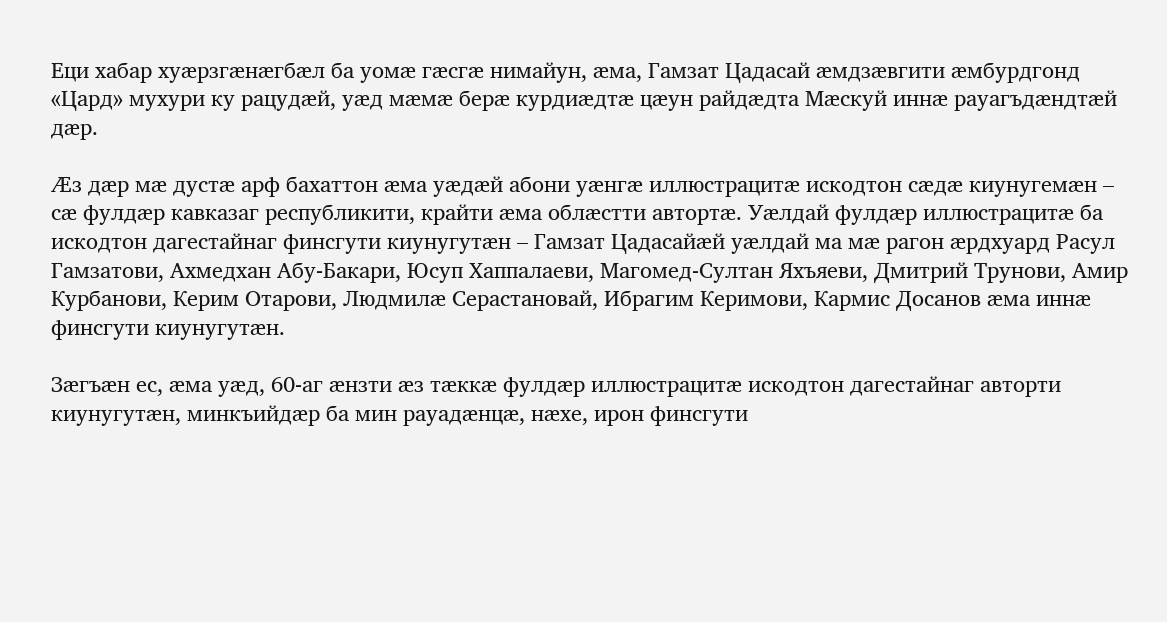Еци хабар хуӕрзгӕнӕгбӕл ба уомӕ гӕсгӕ нимайун, ӕма, Гамзат Цадасай ӕмдзӕвгити ӕмбурдгонд «Цард» мухури ку рацудӕй, уӕд мӕмӕ берӕ курдиӕдтӕ цӕун райдӕдта Мӕскуй иннӕ рауагъдӕндтӕй дӕр.

Ӕз дӕр мӕ дустӕ арф бахаттон ӕма уӕдӕй абони уӕнгӕ иллюстрацитӕ искодтон сӕдӕ киунугемӕн – сӕ фулдӕр кавказаг республикити, крайти ӕма облӕстти автортӕ. Уӕлдай фулдӕр иллюстрацитӕ ба искодтон дагестайнаг финсгути киунугутӕн – Гамзат Цадасайӕй уӕлдай ма мӕ рагон ӕрдхуард Расул Гамзатови, Ахмедхан Абу-Бакари, Юсуп Хаппалаеви, Магомед-Султан Яхъяеви, Дмитрий Трунови, Амир Курбанови, Керим Отарови, Людмилӕ Серастановай, Ибрагим Керимови, Кармис Досанов ӕма иннӕ финсгути киунугутӕн.

Зӕгъӕн ес, ӕма уӕд, 60-аг ӕнзти ӕз тӕккӕ фулдӕр иллюстрацитӕ искодтон дагестайнаг авторти киунугутӕн, минкъийдӕр ба мин рауадӕнцӕ, нӕхе, ирон финсгути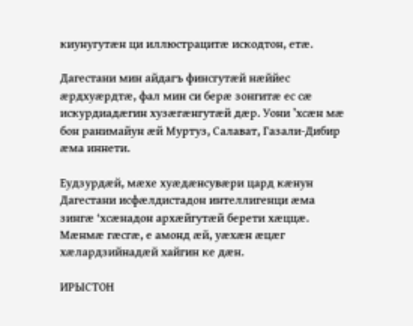киунугутӕн ци иллюстрацитӕ искодтон, етӕ.

Дагестани мин айдагъ финсгутӕй нӕййес ӕрдхуӕрдтӕ, фал мин си берӕ зонгитӕ ес сӕ искурдиадӕгин хузӕгӕнгутӕй дӕр. Уони ’хсӕн мӕ бон ранимайун ӕй Муртуз, Салават, Газали-Дибир ӕма иннети.

Еудзурдӕй, мӕхе хуӕдӕнсувӕри цард кӕнун Дагестани исфӕлдистадон интеллигенци ӕма зингӕ ‘хсӕнадон архӕйгутӕй берети хӕццӕ. Мӕнмӕ гӕсгӕ, е амонд ӕй, уӕхӕн ӕцӕг хӕлардзийнадӕй хайгин ке дӕн.

ИРЫСТОН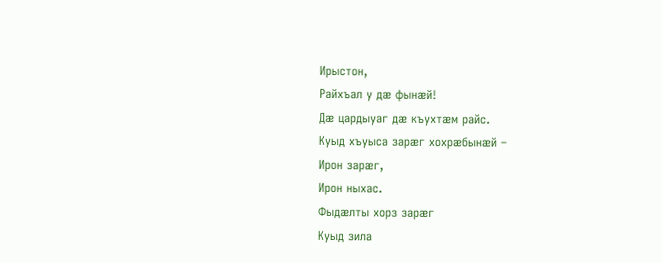Ирыстон,
Райхъал у дӕ фынӕй!
Дӕ цардыуаг дӕ къухтӕм райс.
Куыд хъуыса зарӕг хохрӕбынӕй –
Ирон зарӕг,
Ирон ныхас.
Фыдӕлты хорз зарӕг
Куыд зила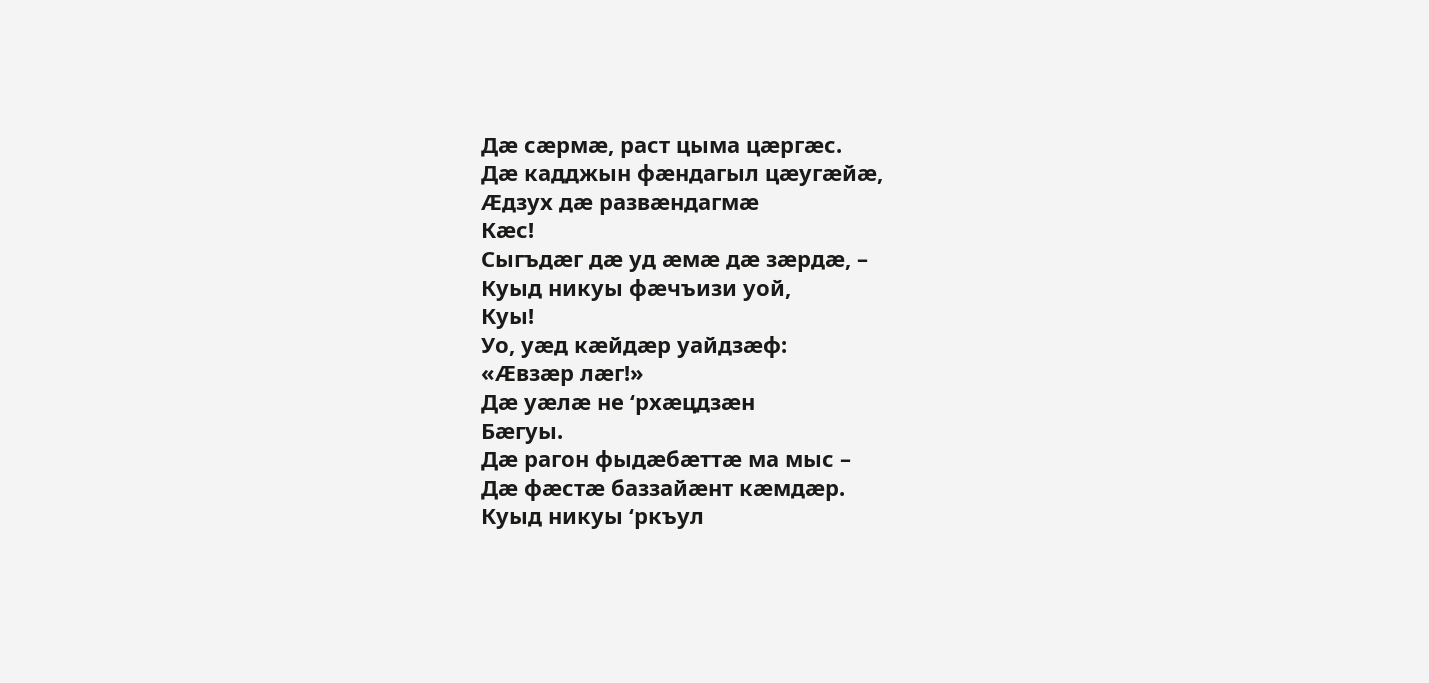Дӕ сӕрмӕ, раст цыма цӕргӕс.
Дӕ кадджын фӕндагыл цӕугӕйӕ,
Ӕдзух дӕ развӕндагмӕ
Кӕс!
Сыгъдӕг дӕ уд ӕмӕ дӕ зӕрдӕ, –
Куыд никуы фӕчъизи уой,
Куы!
Уо, уӕд кӕйдӕр уайдзӕф:
«Ӕвзӕр лӕг!»
Дӕ уӕлӕ не ‘рхӕцдзӕн
Бӕгуы.
Дӕ рагон фыдӕбӕттӕ ма мыс –
Дӕ фӕстӕ баззайӕнт кӕмдӕр.
Куыд никуы ‘ркъул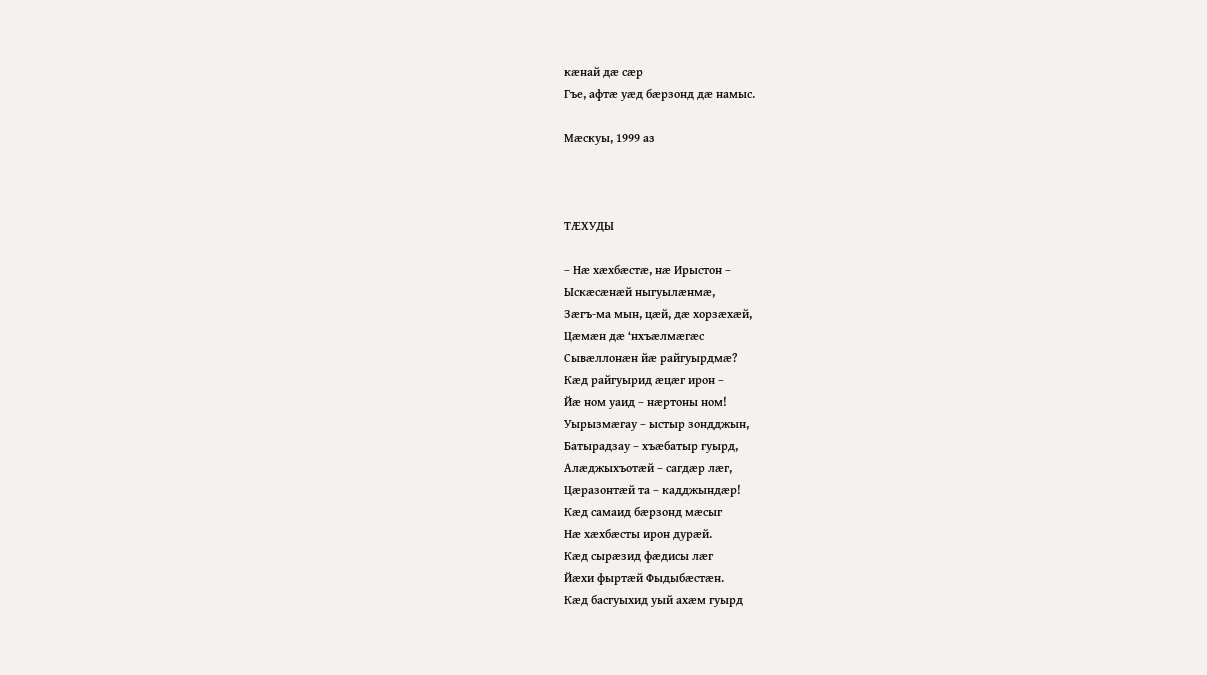кӕнай дӕ сӕр
Гъе, афтӕ уӕд бӕрзонд дӕ намыс.

Мӕскуы, 1999 аз



ТӔХУДЫ

– Нӕ хӕхбӕстӕ, нӕ Ирыстон –
Ыскӕсӕнӕй ныгуылӕнмӕ,
Зӕгъ-ма мын, цӕй, дӕ хорзӕхӕй,
Цӕмӕн дӕ ‘нхъӕлмӕгӕс
Сывӕллонӕн йӕ райгуырдмӕ?
Кӕд райгуырид ӕцӕг ирон –
Йӕ ном уаид – нӕртоны ном!
Уырызмӕгау – ыстыр зондджын,
Батырадзау – хъӕбатыр гуырд,
Алӕджыхъотӕй – сагдӕр лӕг,
Цӕразонтӕй та – кадджындӕр!
Кӕд самаид бӕрзонд мӕсыг
Нӕ хӕхбӕсты ирон дурӕй.
Кӕд сырӕзид фӕдисы лӕг
Йӕхи фыртӕй Фыдыбӕстӕн.
Кӕд басгуыхид уый ахӕм гуырд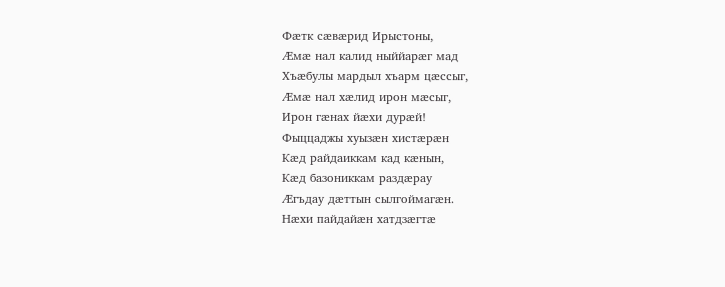Фӕтк сӕвӕрид Ирыстоны,
Ӕмӕ нал калид ныййарӕг мад
Хъӕбулы мардыл хъарм цӕссыг,
Ӕмӕ нал хӕлид ирон мӕсыг,
Ирон гӕнах йӕхи дурӕй!
Фыццаджы хуызӕн хистӕрӕн
Кӕд райдаиккам кад кӕнын,
Кӕд базониккам раздӕрау
Ӕгъдау дӕттын сылгоймагӕн.
Нӕхи пайдайӕн хатдзӕгтӕ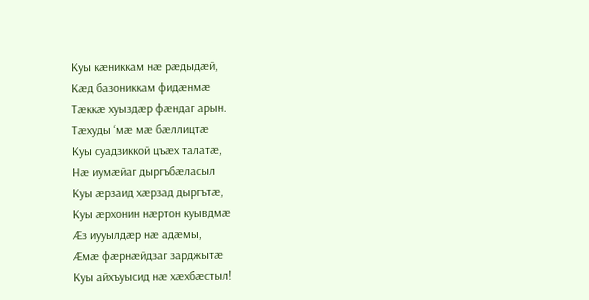Куы кӕниккам нӕ рӕдыдӕй,
Кӕд базониккам фидӕнмӕ
Тӕккӕ хуыздӕр фӕндаг арын.
Тӕхуды ‘мӕ мӕ бӕллицтӕ
Куы суадзиккой цъӕх талатӕ,
Нӕ иумӕйаг дыргъбӕласыл
Куы ӕрзаид хӕрзад дыргътӕ,
Куы ӕрхонин нӕртон куывдмӕ
Ӕз иууылдӕр нӕ адӕмы,
Ӕмӕ фӕрнӕйдзаг зарджытӕ
Куы айхъуысид нӕ хӕхбӕстыл!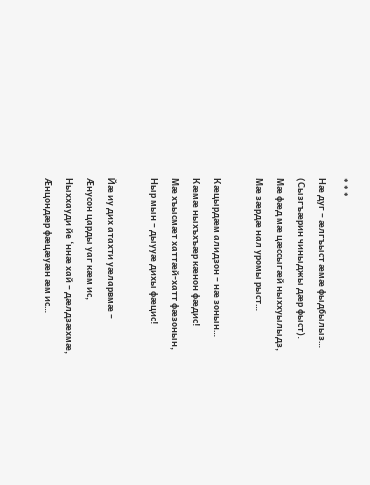* * *
Нӕ дуг – ӕлгъыст ӕмӕ фыдбылыз…
(Сызгъӕрин чиныджы дӕр фыст).
Мӕ фӕд мӕ цӕссыгӕй ныххуылыдз,
Мӕ зӕрдӕ нал уромы рыст…

Кӕцырдӕм алидзон – нӕ зонын…
Кӕмӕ ныхъхъӕр кӕнон фӕдис!
Мӕ хъысмӕт хаттӕй-хатт фӕзонын,
Ныр мын – дыууӕ дихы фӕцис!

Йӕ иу дих атахти уӕларвмӕ –
Ӕнусон царды уаг кӕм ис,
Ныххауди йе ‘ннӕ хай – дӕлдзӕхмӕ,
Ӕнцондӕр фӕцӕуӕн ӕм ис…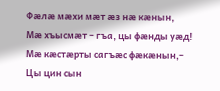Фӕлӕ мӕхи мӕт ӕз нӕ кӕнын,
Мӕ хъысмӕт – гъа, цы фӕнды уӕд!
Мӕ кӕстӕрты сагъӕс фӕкӕнын,–
Цы цин сын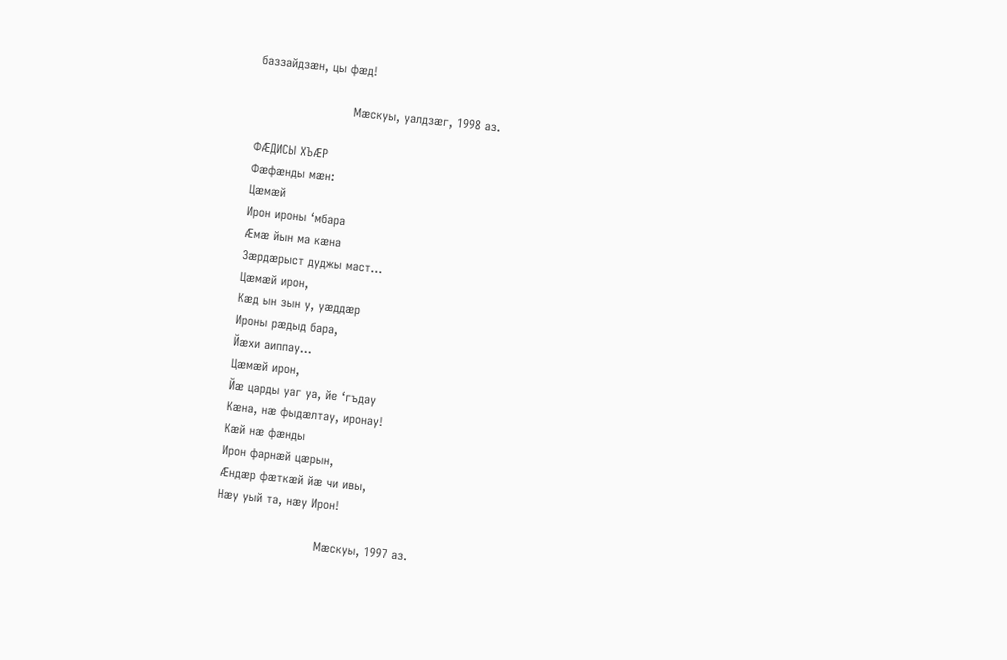баззайдзӕн, цы фӕд!

                        Мӕскуы, уалдзӕг, 1998 аз.

ФӔДИСЫ ХЪӔР
Фӕфӕнды мӕн:
Цӕмӕй
Ирон ироны ‘мбара
Ӕмӕ йын ма кӕна
Зӕрдӕрыст дуджы маст…
Цӕмӕй ирон,
Кӕд ын зын у, уӕддӕр
Ироны рӕдыд бара,
Йӕхи аиппау…
Цӕмӕй ирон,
Йӕ царды уаг уа, йе ‘гъдау
Кӕна, нӕ фыдӕлтау, иронау!
Кӕй нӕ фӕнды
Ирон фарнӕй цӕрын,
Ӕндӕр фӕткӕй йӕ чи ивы,
Нӕу уый та, нӕу Ирон!

                         Мӕскуы, 1997 аз.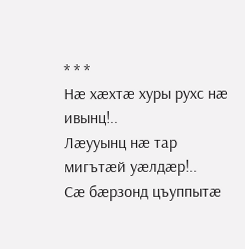* * *
Нӕ хӕхтӕ хуры рухс нӕ ивынц!..
Лӕууынц нӕ тар мигътӕй уӕлдӕр!..
Сӕ бӕрзонд цъуппытӕ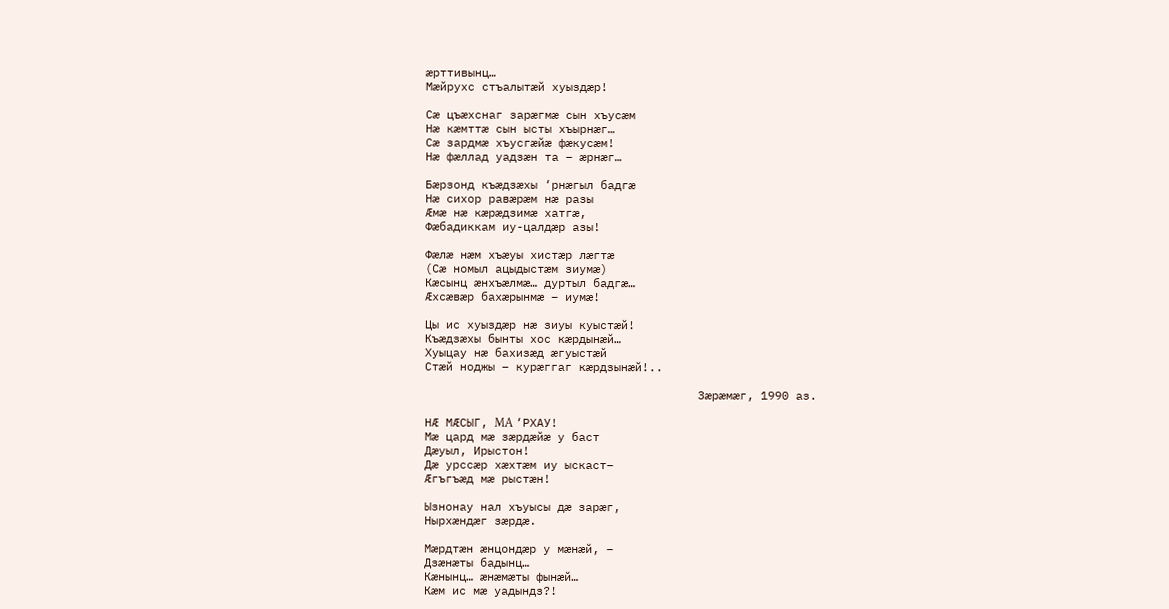ӕрттивынц…
Мӕйрухс стъалытӕй хуыздӕр!

Сӕ цъӕхснаг зарӕгмӕ сын хъусӕм
Нӕ кӕмттӕ сын ысты хъырнӕг…
Сӕ зардмӕ хъусгӕйӕ фӕкусӕм!
Нӕ фӕллад уадзӕн та – ӕрнӕг…

Бӕрзонд къӕдзӕхы ‘рнӕгыл бадгӕ
Нӕ сихор равӕрӕм нӕ разы
Ӕмӕ нӕ кӕрӕдзимӕ хатгӕ,
Фӕбадиккам иу-цалдӕр азы!

Фӕлӕ нӕм хъӕуы хистӕр лӕгтӕ
(Сӕ номыл ацыдыстӕм зиумӕ)
Кӕсынц ӕнхъӕлмӕ… дуртыл бадгӕ…
Ӕхсӕвӕр бахӕрынмӕ – иумӕ!

Цы ис хуыздӕр нӕ зиуы куыстӕй!
Къӕдзӕхы бынты хос кӕрдынӕй…
Хуыцау нӕ бахизӕд ӕгуыстӕй
Стӕй ноджы – курӕггаг кӕрдзынӕй!..

                                       Зӕрӕмӕг, 1990 аз.

НӔ МӔСЫГ, MA ‘РХАУ!
Мӕ цард мӕ зӕрдӕйӕ у баст
Дӕуыл, Ирыстон!
Дӕ урссӕр хӕхтӕм иу ыскаст–
Ӕгъгъӕд мӕ рыстӕн!

Ызнонау нал хъуысы дӕ зарӕг,
Нырхӕндӕг зӕрдӕ.

Мӕрдтӕн ӕнцондӕр у мӕнӕй, –
Дзӕнӕты бадынц…
Кӕнынц… ӕнӕмӕты фынӕй…
Кӕм ис мӕ уадындз?!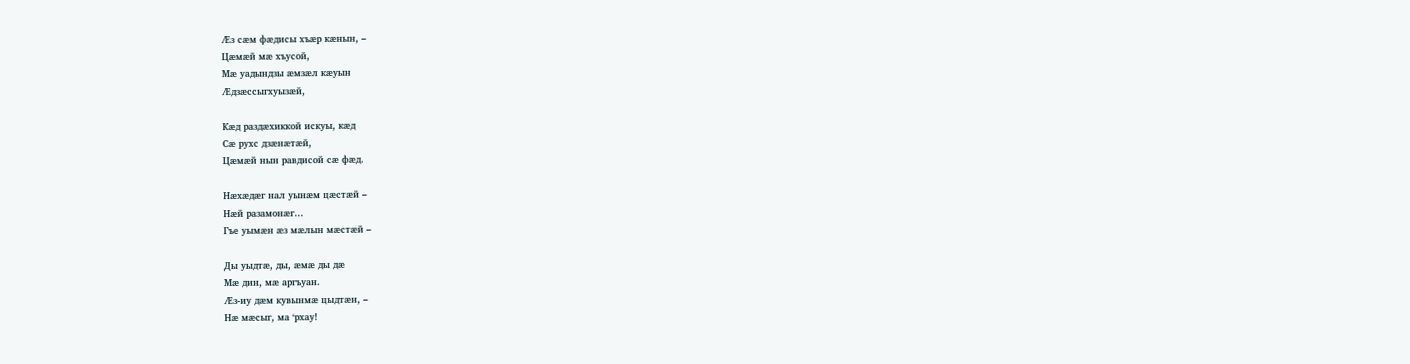Ӕз сӕм фӕдисы хъӕр кӕнын, –
Цӕмӕй мӕ хъусой,
Мӕ уадындзы ӕмзӕл кӕуын
Ӕдзӕссыгхуызӕй,

Кӕд раздӕхиккой искуы, кӕд
Сӕ рухс дзӕнӕтӕй,
Цӕмӕй нын равдисой сӕ фӕд.

Нӕхӕдӕг нал уынӕм цӕстӕй –
Нӕй разамонӕг…
Гъе уымӕн ӕз мӕлын мӕстӕй –

Ды уыдтӕ, ды, ӕмӕ ды дӕ
Мӕ дин, мӕ аргъуан.
Ӕз-иу дӕм кувынмӕ цыдтӕн, –
Нӕ мӕсыг, ма ‘рхау!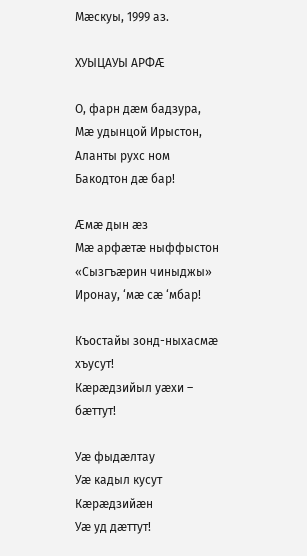Мӕскуы, 1999 аз.

ХУЫЦАУЫ АРФӔ

О, фарн дӕм бадзура,
Мӕ удынцой Ирыстон,
Аланты рухс ном
Бакодтон дӕ бар!

Ӕмӕ дын ӕз
Мӕ арфӕтӕ ныффыстон
«Сызгъӕрин чиныджы»
Иронау, ‘мӕ сӕ ‘мбар!

Къостайы зонд-ныхасмӕ
хъусут!
Кӕрӕдзийыл уӕхи –
бӕттут!

Уӕ фыдӕлтау
Уӕ кадыл кусут
Кӕрӕдзийӕн
Уӕ уд дӕттут!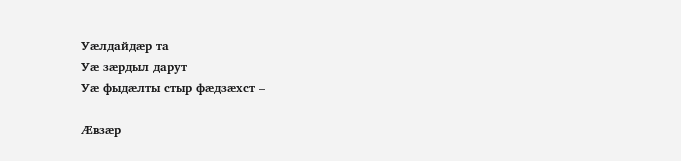Уӕлдайдӕр та
Уӕ зӕрдыл дарут
Уӕ фыдӕлты стыр фӕдзӕхст –

Ӕвзӕр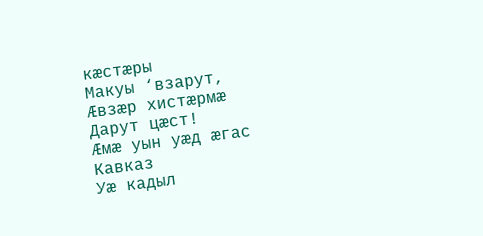кӕстӕры
Макуы ‘взарут,
Ӕвзӕр хистӕрмӕ
Дарут цӕст!
Ӕмӕ уын уӕд ӕгас Кавказ
Уӕ кадыл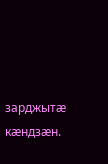зарджытӕ кӕндзӕн.